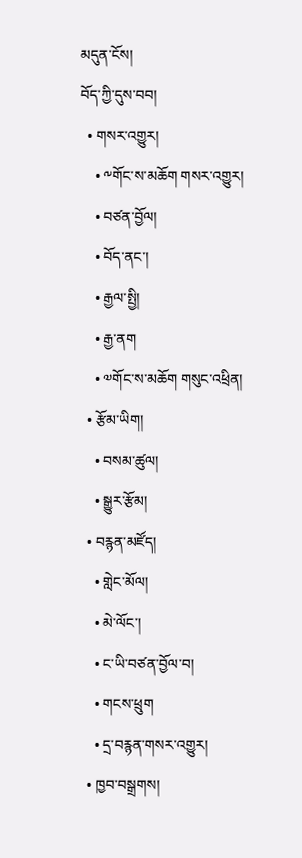མདུན་ངོས།
བོད་ཀྱི་དུས་བབ།
  • གསར་འགྱུར།
    • ༸གོང་ས་མཆོག གསར་འགྱུར།
    • བཙན་བྱོལ།
    • བོད་ནང་།
    • རྒྱལ་སྤྱི།
    • རྒྱ་ནག
    • ༧གོང་ས་མཆོག གསུང་འཕྲིན།
  • རྩོམ་ཡིག།
    • བསམ་ཚུལ།
    • སྒྱུར་རྩོམ།
  • བརྙན་མཛོད།
    • གླེང་མོལ།
    • མེ་ལོང་།
    • ང་ཡི་བཙན་བྱོལ་བ།
    • གངས་ཕྲུག
    • དྲ་བརྙན་གསར་འགྱུར།
  • ཁྱབ་བསྒྲགས།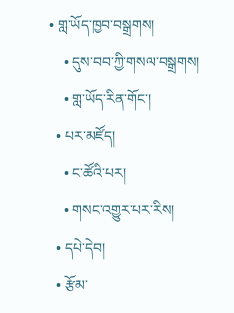• གླ་ཡོད་ཁྱབ་བསྒྲགས།
    • དུས་བབ་ཀྱི་གསལ་བསྒྲགས།
    • གླ་ཡོད་རིན་གོང་།
  • པར་མཛོད།
    • ང་ཚོའི་པར།
    • གསང་འགྱུར་པར་རིས།
  • དཔེ་དེབ།
  • རྩོམ་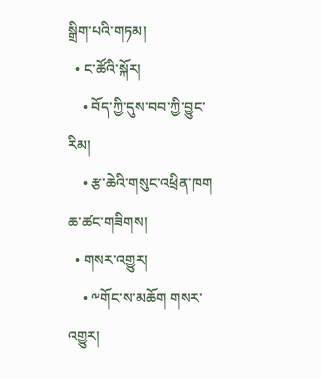སྒྲིག་པའི་གཏམ།
  • ང་ཚོའི་སྐོར།
    • བོད་ཀྱི་དུས་བབ་ཀྱི་བྱུང་རིམ།
    • རྩ་ཆེའི་གསུང་འཕྲིན་ཁག
ཆ་ཚང་གཟིགས།
  • གསར་འགྱུར།
    • ༸གོང་ས་མཆོག གསར་འགྱུར།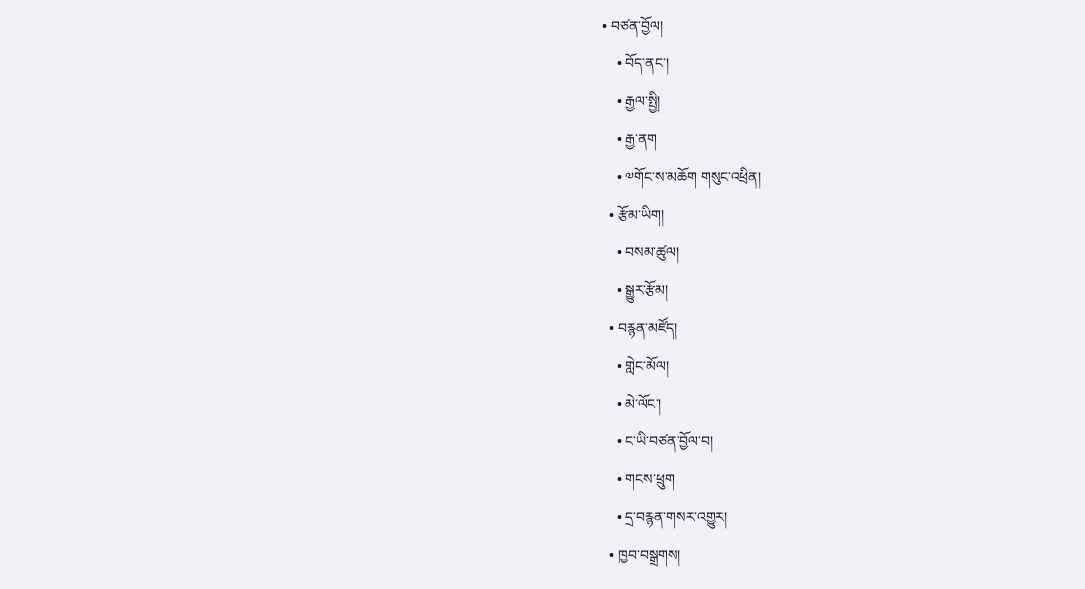• བཙན་བྱོལ།
    • བོད་ནང་།
    • རྒྱལ་སྤྱི།
    • རྒྱ་ནག
    • ༧གོང་ས་མཆོག གསུང་འཕྲིན།
  • རྩོམ་ཡིག།
    • བསམ་ཚུལ།
    • སྒྱུར་རྩོམ།
  • བརྙན་མཛོད།
    • གླེང་མོལ།
    • མེ་ལོང་།
    • ང་ཡི་བཙན་བྱོལ་བ།
    • གངས་ཕྲུག
    • དྲ་བརྙན་གསར་འགྱུར།
  • ཁྱབ་བསྒྲགས།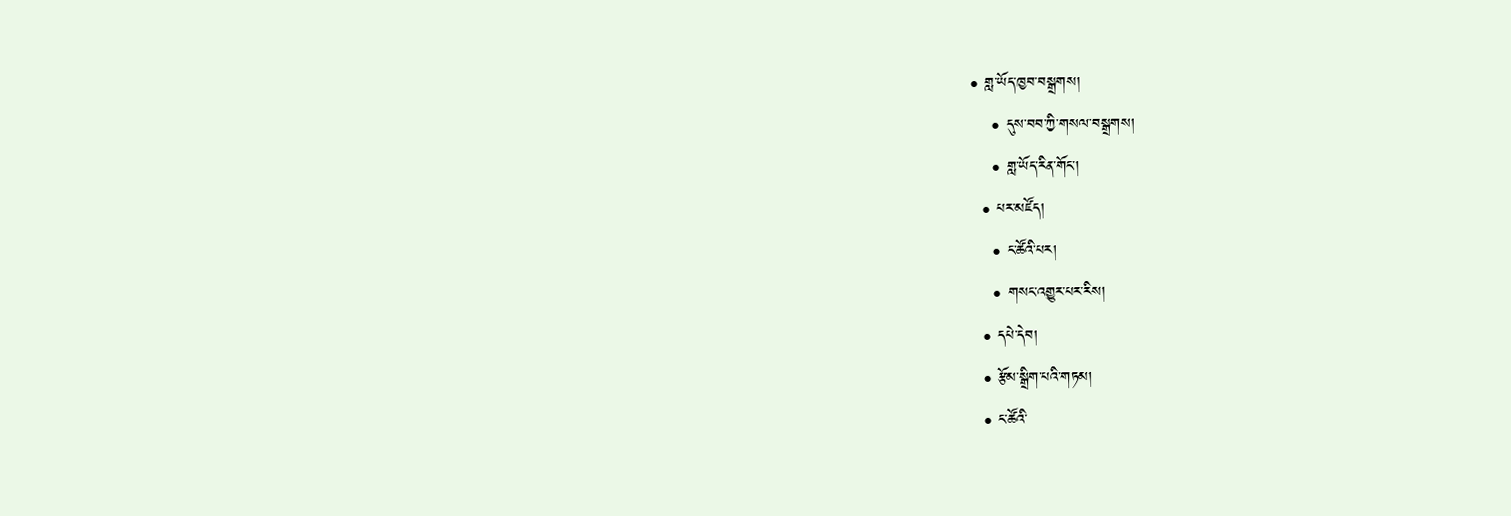• གླ་ཡོད་ཁྱབ་བསྒྲགས།
    • དུས་བབ་ཀྱི་གསལ་བསྒྲགས།
    • གླ་ཡོད་རིན་གོང་།
  • པར་མཛོད།
    • ང་ཚོའི་པར།
    • གསང་འགྱུར་པར་རིས།
  • དཔེ་དེབ།
  • རྩོམ་སྒྲིག་པའི་གཏམ།
  • ང་ཚོའི་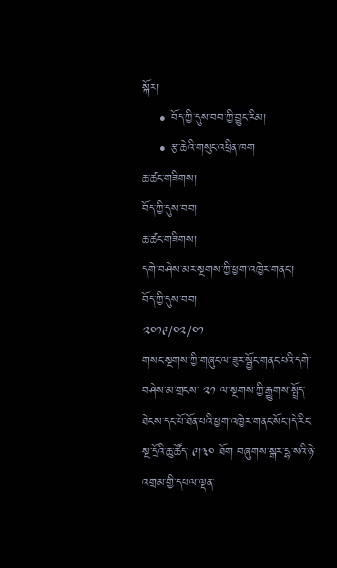སྐོར།
    • བོད་ཀྱི་དུས་བབ་ཀྱི་བྱུང་རིམ།
    • རྩ་ཆེའི་གསུང་འཕྲིན་ཁག
ཆ་ཚང་གཟིགས།
བོད་ཀྱི་དུས་བབ།
ཆ་ཚང་གཟིགས།
དགེ་བཤེས་མར་སྔགས་ཀྱི་ཕྱག་འཁྱེར་གནང་།
བོད་ཀྱི་དུས་བབ།
༢༠༡༩/༠༢/༠༡
གསང་སྔགས་ཀྱི་གཞུང་ལ་ཟུར་སྦྱོང་གནང་པའི་དགེ་བཤེས་མ་གྲངས་ ༢༡ ལ་སྔགས་ཀྱི་རྒྱུགས་སྤྲོད་ཐེངས་དང་པོ་ཐོན་པའི་ཕྱག་འཁྱེར་གནང་སོང་།དེ་རིང་སྔ་དྲོའི་ཆུ་ཚོད་ ༩།༣༠ ཐོག བཞུགས་སྒར་དྷ་སའི་ཉེ་འགྲམ་གྱི་དཔལ་ལྡན་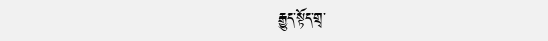རྒྱུད་སྟོད་གྲྭ་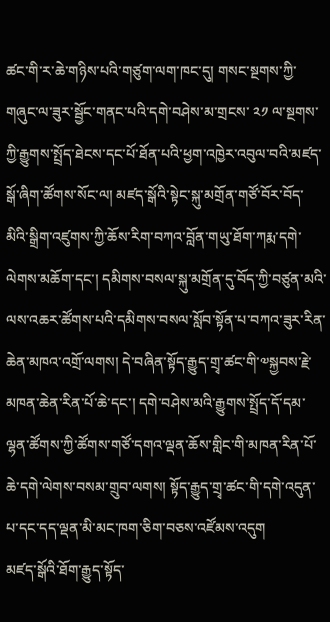ཚང་གི་ར་ཆེ་གཉིས་པའི་གཙུག་ལག་ཁང་དུ། གསང་སྔགས་ཀྱི་གཞུང་ལ་ཟུར་སྦྱོང་གནང་པའི་དགེ་བཤེས་མ་གྲངས་ ༢༡ ལ་སྔགས་ཀྱི་རྒྱུགས་སྤྲོད་ཐེངས་དང་པོ་ཐོན་པའི་ཕྱག་འཁྱེར་འབུལ་བའི་མཛད་སྒོ་ཞིག་ཚོགས་སོང་ལ། མཛད་སྒོའི་སྟེང་སྐུ་མགྲོན་གཙོ་བོར་བོད་མིའི་སྒྲིག་འཛུགས་ཀྱི་ཆོས་རིག་བཀའ་བློན་གཡུ་ཐོག་ཀརྨ་དགེ་ལེགས་མཆོག་དང་། དམིགས་བསལ་སྐུ་མགྲོན་དུ་བོད་ཀྱི་བཙུན་མའི་ལས་འཆར་ཚོགས་པའི་དམིགས་བསལ་སློབ་སྟོན་པ་བཀའ་ཟུར་རིན་ཆེན་མཁའ་འགྲོ་ལགས། དེ་བཞིན་སྟོད་རྒྱུད་གྲྭ་ཚང་གི་༧སྐྱབས་རྗེ་མཁན་ཆེན་རིན་པོ་ཆེ་དང་། དགེ་བཤེས་མའི་རྒྱུགས་སྤྲོད་དོ་དམ་ལྷན་ཚོགས་ཀྱི་ཚོགས་གཙོ་དགའ་ལྡན་ཆོས་གླིང་གི་མཁན་རིན་པོ་ཆེ་དགེ་ལེགས་བསམ་གྲུབ་ལགས། སྟོད་རྒྱུད་གྲྭ་ཚང་གི་དགེ་འདུན་པ་དང་དད་ལྡན་མི་མང་ཁག་ཅིག་བཅས་འཛོམས་འདུག
མཛད་སྒོའི་ཐོག་རྒྱུད་སྟོད་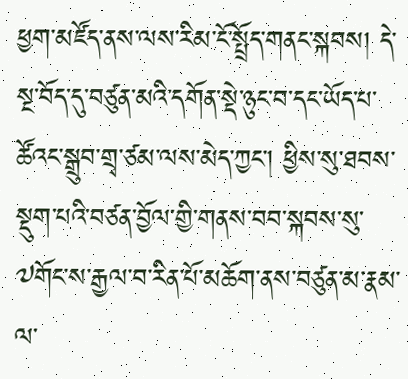ཕྱག་མཛོད་ནས་ལས་རིམ་ངོ་སྤྲོད་གནང་སྐབས། དེ་སྔ་བོད་དུ་བཙུན་མའི་དགོན་སྡེ་ཉུང་བ་དང་ཡོད་པ་ཚོའང་སྒྲུབ་གྲྭ་ཙམ་ལས་མེད་ཀྱང་། ཕྱིས་སུ་ཐབས་སྡུག་པའི་བཙན་བྱོལ་གྱི་གནས་བབ་སྐབས་སུ་༧གོང་ས་རྒྱལ་བ་རིན་པོ་མཆོག་ནས་བཙུན་མ་རྣམ་ལ་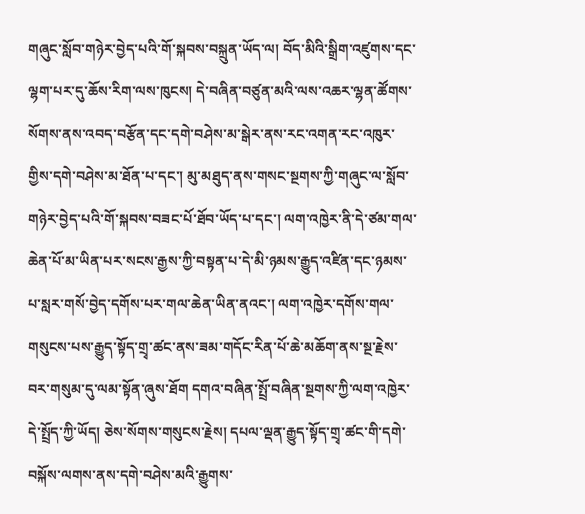གཞུང་སློབ་གཉེར་བྱེད་པའི་གོ་སྐབས་བསྐྲུན་ཡོད་ལ། བོད་མིའི་སྒྲིག་འཛུགས་དང་ལྷག་པར་དུ་ཆོས་རིག་ལས་ཁུངས། དེ་བཞིན་བཙུན་མའི་ལས་འཆར་ལྷན་ཚོགས་སོགས་ནས་འབད་བརྩོན་དང་དགེ་བཤེས་མ་སྒེར་ནས་རང་འགན་རང་འཁུར་གྱིས་དགེ་བཤེས་མ་ཐོན་པ་དང་། མུ་མཐུད་ནས་གསང་སྔགས་ཀྱི་གཞུང་ལ་སློབ་གཉེར་བྱེད་པའི་གོ་སྐབས་བཟང་པོ་ཐོབ་ཡོད་པ་དང་། ལག་འཁྱེར་ནི་དེ་ཙམ་གལ་ཆེན་པོ་མ་ཡིན་པར་སངས་རྒྱས་ཀྱི་བསྟན་པ་དེ་མི་ཉམས་རྒྱུད་འཛིན་དང་ཉམས་པ་སླར་གསོ་བྱེད་དགོས་པར་གལ་ཆེན་ཡིན་ནའང་། ལག་འཁྱེར་དགོས་གལ་གསུངས་པས་རྒྱུད་སྟོད་གྲྭ་ཚང་ནས་ཟམ་གདོང་རིན་པོ་ཆེ་མཆོག་ནས་སྔ་རྗེས་བར་གསུམ་དུ་ལམ་སྟོན་ཞུས་ཐོག དགའ་བཞིན་སྤྲོ་བཞིན་སྔགས་ཀྱི་ལག་འཁྱེར་དེ་སྤྲོད་ཀྱི་ཡོད། ཅེས་སོགས་གསུངས་རྗེས། དཔལ་ལྡན་རྒྱུད་སྟོད་གྲྭ་ཚང་གི་དགེ་བསྐོས་ལགས་ནས་དགེ་བཤེས་མའི་རྒྱུགས་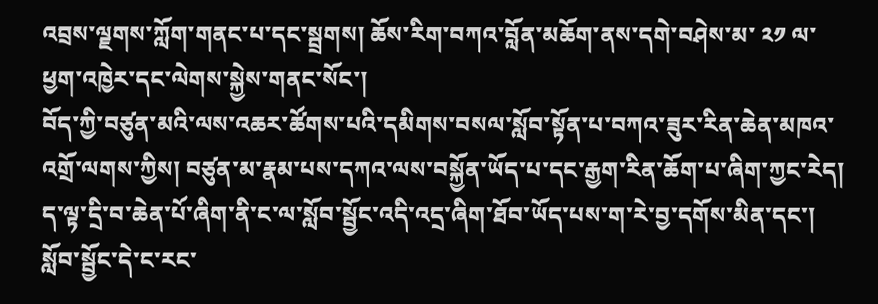འབྲས་ལྗགས་ཀློག་གནང་པ་དང་སྦྲགས། ཆོས་རིག་བཀའ་བློན་མཆོག་ནས་དགེ་བཤེས་མ་ ༢༡ ལ་ཕྱག་འཁྱེར་དང་ལེགས་སྐྱེས་གནང་སོང་།
བོད་ཀྱི་བཙུན་མའི་ལས་འཆར་ཚོགས་པའི་དམིགས་བསལ་སློབ་སྟོན་པ་བཀའ་ཟུར་རིན་ཆེན་མཁའ་འགྲོ་ལགས་ཀྱིས། བཙུན་མ་རྣམ་པས་དཀའ་ལས་བསྐྱོན་ཡོད་པ་དང་རྒྱག་རིན་ཆོག་པ་ཞིག་ཀྱང་རེད། ད་ལྟ་དྲི་བ་ཆེན་པོ་ཞིག་ནི་ང་ལ་སློབ་སྦྱོང་འདི་འདྲ་ཞིག་ཐོབ་ཡོད་པས་ག་རེ་བྱ་དགོས་མིན་དང་། སློབ་སྦྱོང་དེ་ང་རང་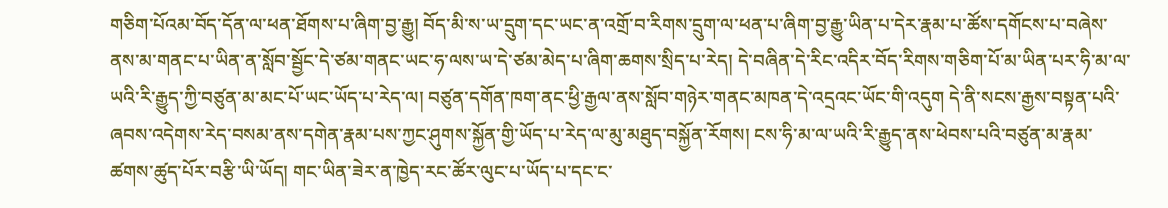གཅིག་པོའམ་བོད་དོན་ལ་ཕན་ཐོགས་པ་ཞིག་བྱ་རྒྱུ། བོད་མི་ས་ཡ་དྲུག་དང་ཡང་ན་འགྲོ་བ་རིགས་དྲུག་ལ་ཕན་པ་ཞིག་བྱ་རྒྱུ་ཡིན་པ་དེར་རྣམ་པ་ཚོས་དགོངས་པ་བཞེས་ནས་མ་གནང་པ་ཡིན་ན་སློབ་སྦྱོང་དེ་ཙམ་གནང་ཡང་ཧ་ལས་ཡ་དེ་ཙམ་མེད་པ་ཞིག་ཆགས་སྲིད་པ་རེད། དེ་བཞིན་དེ་རིང་འདིར་བོད་རིགས་གཅིག་པོ་མ་ཡིན་པར་ཧི་མ་ལ་ཡའི་རི་རྒྱུད་ཀྱི་བཙུན་མ་མང་པོ་ཡང་ཡོད་པ་རེད་ལ། བཙུན་དགོན་ཁག་ནང་ཕྱི་རྒྱལ་ནས་སློབ་གཉེར་གནང་མཁན་དེ་འདྲའང་ཡོང་གི་འདུག དེ་ནི་སངས་རྒྱས་བསྟན་པའི་ཞབས་འདེགས་རེད་བསམ་ནས་དགེན་རྣམ་པས་ཀྱང་ཤུགས་སྐྱོན་གྱི་ཡོད་པ་རེད་ལ་མུ་མཐུད་བསྐྱོན་རོགས། ངས་ཧི་མ་ལ་ཡའི་རི་རྒྱུད་ནས་ཕེབས་པའི་བཙུན་མ་རྣམ་ཚགས་ཚུད་པོར་བརྩི་ཡི་ཡོད། གང་ཡིན་ཟེར་ན་ཁྱེད་རང་ཚོར་ལུང་པ་ཡོད་པ་དང་ང་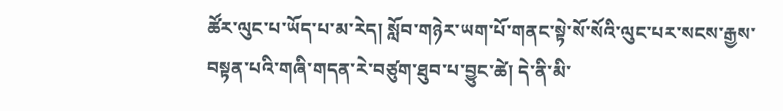ཚོར་ལུང་པ་ཡོད་པ་མ་རེད། སློབ་གཉེར་ཡག་པོ་གནང་སྟེ་སོ་སོའི་ལུང་པར་སངས་རྒྱས་བསྟན་པའི་གཞི་གདན་རེ་བཙུག་ཐུབ་པ་བྱུང་ཚེ། དེ་ནི་མི་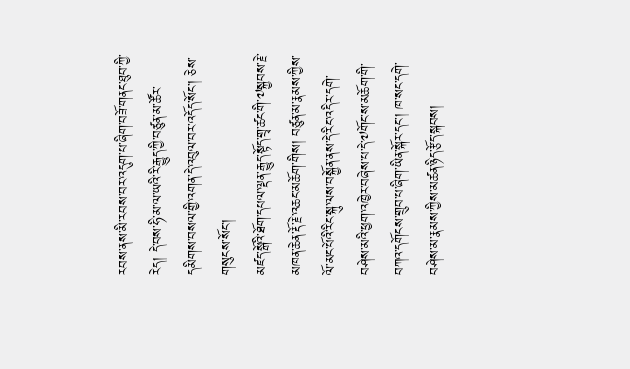རབས་ནས་མི་རབས་བར་འདུག་པ་ཞིག་བཟོ་གནང་ཐུབ་ཀྱི་རེད། དེ་བས་ཧི་མ་ལ་ཡའི་རི་རྒྱུད་ཀྱི་བཙུན་མ་ཚོར་དམིགས་བསལ་གྱི་འགན་དེ་འབུལ་བར་འདོད་སོང་། ཅེས་གསུངས་སོང་།
མཛད་སྒོའི་ཐོག་དཔལ་ལྡན་རྒྱུད་སྟོད་གྲྭ་ཚང་གི་༧སྐྱབས་རྗེ་མཁན་ཆེན་རྡོ་རྗེ་འཆང་མཆོག་གིས། བཙུན་མ་རྣམས་ཀྱིས་ལོ་མང་པོའི་རིང་སྐུ་ལས་བསྐྱོན་ནས་དེ་རིང་འདིར་དགེ་བཤེས་མའི་ཕྱག་འཁྱེར་བཞེས་པ་དེ་༧གོང་ས་མཆོག་གི་བཀའ་དགོངས་གྲུབ་པ་ཞིག་ཡིན་སྐོར་དང་། ཁ་སང་དགེ་བཤེས་མ་རྣམས་ཀྱིས་མཚན་ཉིད་རྩོད་སྐབས།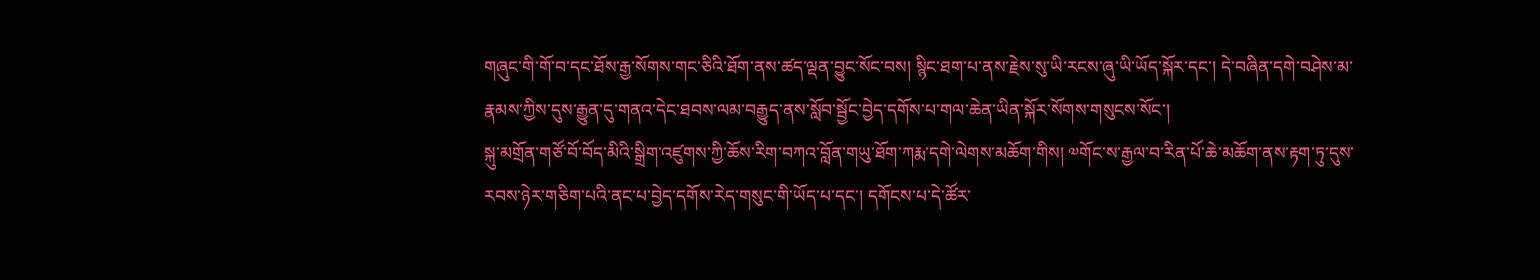གཞུང་གི་གོ་བ་དང་ཐོས་རྒྱ་སོགས་གང་ཅིའི་ཐོག་ནས་ཚད་ལྡན་བྱུང་སོང་བས། སྙིང་ཐག་པ་ནས་རྗེས་སུ་ཡི་རངས་ཞུ་ཡི་ཡོད་སྐོར་དང་། དེ་བཞིན་དགེ་བཤེས་མ་རྣམས་ཀྱིས་དུས་རྒྱུན་དུ་གནའ་དེང་ཐབས་ལམ་བརྒྱུད་ནས་སློབ་སྦྱོང་བྱེད་དགོས་པ་གལ་ཆེན་ཡིན་སྐོར་སོགས་གསུངས་སོང་།
སྐུ་མགྲོན་གཙོ་བོ་བོད་མིའི་སྒྲིག་འཛུགས་ཀྱི་ཆོས་རིག་བཀའ་བློན་གཡུ་ཐོག་ཀརྨ་དགེ་ལེགས་མཆོག་གིས། ༧གོང་ས་རྒྱལ་བ་རིན་པོ་ཆེ་མཆོག་ནས་རྟག་ཏུ་དུས་རབས་ཉེར་གཅིག་པའི་ནང་པ་བྱེད་དགོས་རེད་གསུང་གི་ཡོད་པ་དང་། དགོངས་པ་དེ་ཚོར་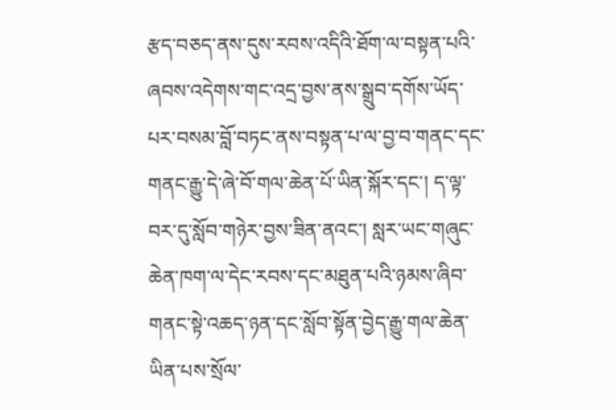རྩད་བཅད་ནས་དུས་རབས་འདིའི་ཐོག་ལ་བསྟན་པའི་ཞབས་འདེགས་གང་འདྲ་བྱས་ནས་སྒྲུབ་དགོས་ཡོད་པར་བསམ་བློ་བཏང་ནས་བསྟན་པ་ལ་བྱ་བ་གནང་དང་གནང་རྒྱུ་དེ་ཞེ་བོ་གལ་ཆེན་པོ་ཡིན་སྐོར་དང་། ད་ལྟ་བར་དུ་སློབ་གཉེར་བྱས་ཟིན་ནའང་། སླར་ཡང་གཞུང་ཆེན་ཁག་ལ་དེང་རབས་དང་མཐུན་པའི་ཉམས་ཞིབ་གནང་སྟེ་འཆད་ཉན་དང་སློབ་སྟོན་བྱེད་རྒྱུ་གལ་ཆེན་ཡིན་པས་སྲོལ་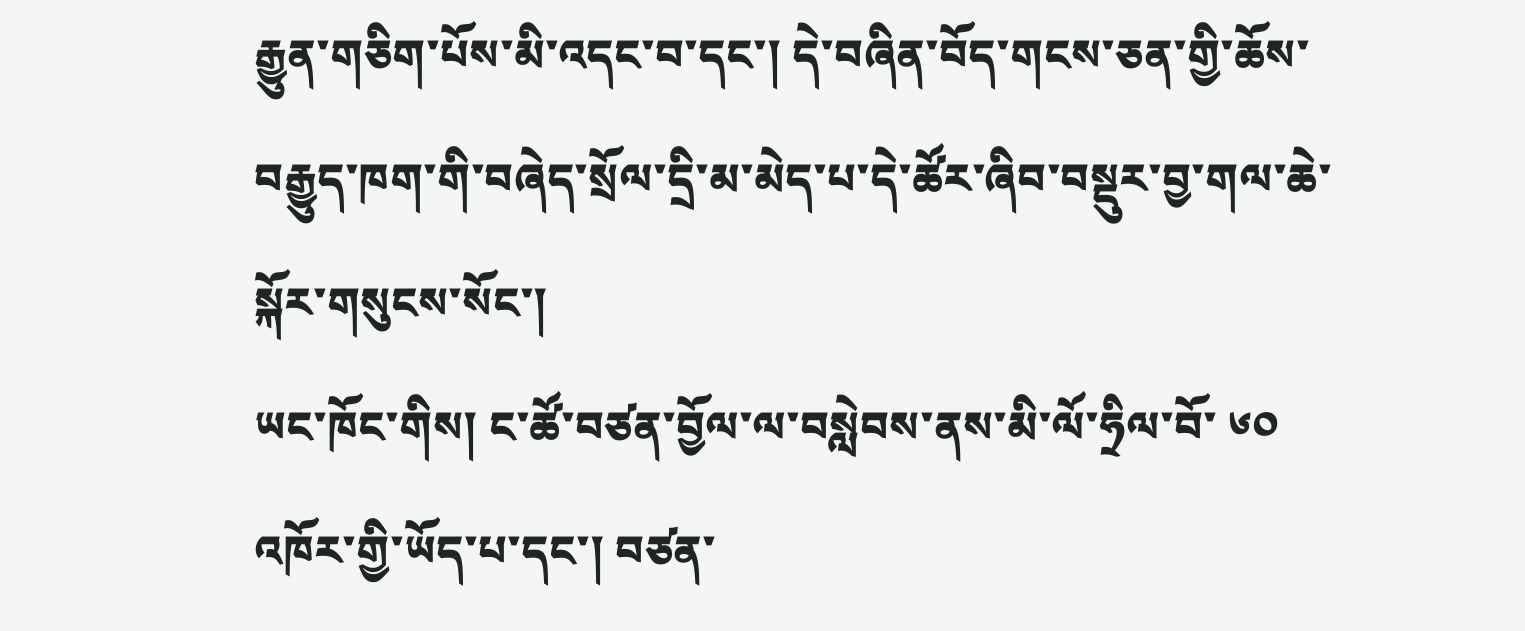རྒྱུན་གཅིག་པོས་མི་འདང་བ་དང་། དེ་བཞིན་བོད་གངས་ཅན་གྱི་ཆོས་བརྒྱུད་ཁག་གི་བཞེད་སྲོལ་དྲི་མ་མེད་པ་དེ་ཚོར་ཞིབ་བསྡུར་བྱ་གལ་ཆེ་སྐོར་གསུངས་སོང་།
ཡང་ཁོང་གིས། ང་ཚོ་བཙན་བྱོལ་ལ་བསླེབས་ནས་མི་ལོ་ཧྲིལ་བོ་ ༦༠ འཁོར་གྱི་ཡོད་པ་དང་། བཙན་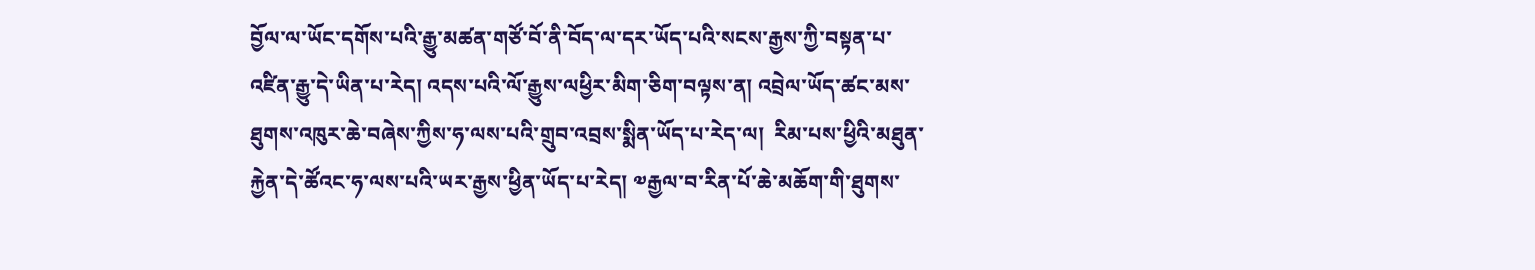བྱོལ་ལ་ཡོང་དགོས་པའི་རྒྱུ་མཚན་གཙོ་བོ་ནི་བོད་ལ་དར་ཡོད་པའི་སངས་རྒྱས་ཀྱི་བསྟན་པ་འཛིན་རྒྱུ་དེ་ཡིན་པ་རེད། འདས་པའི་ལོ་རྒྱུས་ལཕྱིར་མིག་ཅིག་བལྟས་ན། འབྲེལ་ཡོད་ཚང་མས་ཐུགས་འཁུར་ཆེ་བཞེས་ཀྱིས་ཧ་ལས་པའི་གྲུབ་འབྲས་སྨིན་ཡོད་པ་རེད་ལ།  རིམ་པས་ཕྱིའི་མཐུན་རྐྱེན་དེ་ཚོའང་ཧ་ལས་པའི་ཡར་རྒྱས་ཕྱིན་ཡོད་པ་རེད། ༧རྒྱལ་བ་རིན་པོ་ཆེ་མཆོག་གི་ཐུགས་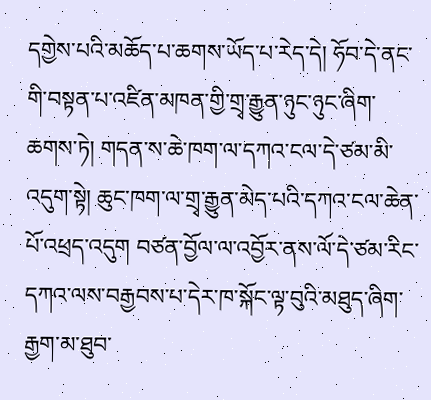དགྱེས་པའི་མཆོད་པ་ཆགས་ཡོད་པ་རེད་དེ། ཧོབ་དེ་ནང་གི་བསྟན་པ་འཛིན་མཁན་གྱི་གྲྭ་རྒྱུན་ཉུང་ཉུང་ཞིག་ཆགས་ཏེ། གདན་ས་ཆེ་ཁག་ལ་དཀའ་ངལ་དེ་ཙམ་མི་འདུག་སྟེ། ཆུང་ཁག་ལ་གྲྭ་རྒྱུན་མེད་པའི་དཀའ་ངལ་ཆེན་པོ་འཕྲད་འདུག བཙན་བྱོལ་ལ་འབྱོར་ནས་ལོ་དེ་ཙམ་རིང་དཀའ་ལས་བརྒྱབས་པ་དེར་ཁ་སྐོང་ལྟ་བུའི་མཐུད་ཞིག་རྒྱག་མ་ཐུབ་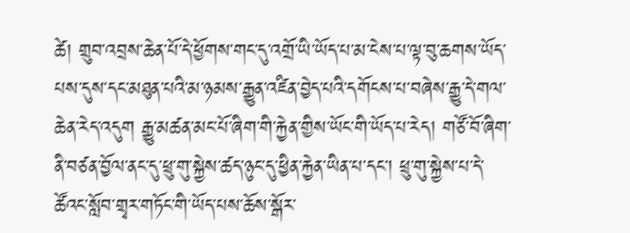ཚེ། གྲུབ་འབྲས་ཆེན་པོ་དེ་ཕྱོགས་གང་དུ་འགྲོ་ཡི་ཡོད་པ་མ་ངེས་པ་ལྟ་བུ་ཆགས་ཡོད་པས་དུས་དང་མཐུན་པའི་མ་ཉམས་རྒྱུན་འཛིན་བྱེད་པའི་དགོངས་པ་བཞེས་རྒྱུ་དེ་གལ་ཆེན་རེད་འདུག རྒྱུ་མཚན་མང་པོ་ཞིག་གི་རྐྱེན་གྱིས་ཡོང་གི་ཡོད་པ་རེད། གཙོ་བོ་ཞིག་ནི་བཙན་བྱོལ་ནང་དུ་ཕྲུ་གུ་སྐྱེས་ཚད་ཉུང་དུ་ཕྱིན་རྐྱེན་ཡིན་པ་དང་། ཕྲུ་གུ་སྐྱེས་པ་དེ་ཚོའང་སློབ་གྲྭར་གཏོང་གི་ཡོད་པས་ཆོས་སྒོར་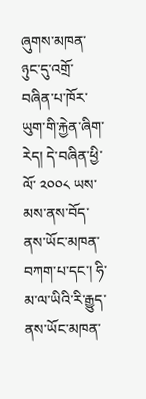ཞུགས་མཁན་ཉུང་དུ་འགྲོ་བཞིན་པ་ཁོར་ཡུག་གི་རྐྱེན་ཞིག་རེད། དེ་བཞིན་ཕྱི་ལོ་ ༢༠༠༨ ཡས་མས་ནས་བོད་ནས་ཡོང་མཁན་བཀག་པ་དང་། ཧི་མ་ལ་ཡིའི་རི་རྒྱུད་ནས་ཡོང་མཁན་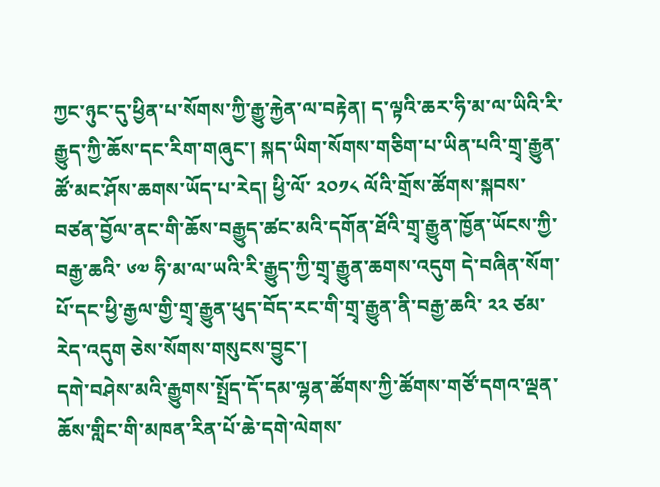ཀྱང་ཉུང་དུ་ཕྱིན་པ་སོགས་ཀྱི་རྒྱུ་རྐྱེན་ལ་བརྟེན། ད་ལྟའི་ཆར་ཧི་མ་ལ་ཡིའི་རི་རྒྱུད་ཀྱི་ཆོས་དང་རིག་གཞུང་། སྐད་ཡིག་སོགས་གཅིག་པ་ཡིན་པའི་གྲྭ་རྒྱུན་ཚོ་མང་ཤོས་ཆགས་ཡོད་པ་རེད། ཕྱི་ལོ་ ༢༠༡༨ ལོའི་གྲོས་ཚོགས་སྐབས་བཙན་བྱོལ་ནང་གི་ཆོས་བརྒྱུད་ཚང་མའི་དགོན་ཐོའི་གྲྭ་རྒྱུན་ཁྱོན་ཡོངས་ཀྱི་བརྒྱ་ཆའི་ ༦༧ ཧི་མ་ལ་ཡའི་རི་རྒྱུད་ཀྱི་གྲྭ་རྒྱུན་ཆགས་འདུག དེ་བཞིན་སོག་པོ་དང་ཕྱི་རྒྱལ་གྱི་གྲྭ་རྒྱུན་ཕུད་བོད་རང་གི་གྲྭ་རྒྱུན་ནི་བརྒྱ་ཆའི་ ༢༢ ཙམ་རེད་འདུག ཅེས་སོགས་གསུངས་བྱུང་།
དགེ་བཤེས་མའི་རྒྱུགས་སྤྲོད་དོ་དམ་ལྷན་ཚོགས་ཀྱི་ཚོགས་གཙོ་དགའ་ལྡན་ཆོས་གླིང་གི་མཁན་རིན་པོ་ཆེ་དགེ་ལེགས་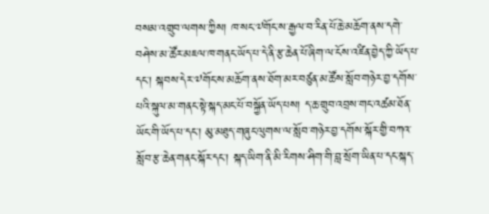བསམ་འགྲུབ་ལགས་ཀྱིས། ཁ་སང་༧གོང་ས་རྒྱལ་བ་རིན་པོ་ཆེ་མཆོག་ནས་དགེ་བཤེས་མ་ཚོར་མཇལ་ཁ་གནང་ཡོད་པ་དེ་ནི་རྩ་ཆེན་པོ་ཞིག་ལ་ངོས་འཛིན་བྱེད་ཀྱི་ཡོད་པ་དང་། སྐབས་དེར་༧གོང་ས་མཆོག་ནས་ཐོག་མར་བཙུན་མ་ཚོས་སློབ་གཉེར་བྱ་དགོས་པའི་སྐུལ་མ་གནང་སྟེ་སྐད་མང་པོ་བསྐྱོན་ཡོད་པས། ད་ཆ་གྲུབ་འབྲས་གང་འཚམ་ཐོན་ཡོང་གི་ཡོད་པ་དང་། མུ་མཐུད་གཞུང་ལུགས་ལ་སློབ་གཉེར་བྱ་དགོས་སྐོར་གྱི་བཀའ་སློབ་རྩ་ཆེན་གནང་སྐོར་དང་། སྐད་ཡིག་ནི་མི་རིགས་ཤིག་གི་བླ་སྲོག་ཡིན་པ་དང་སྐད་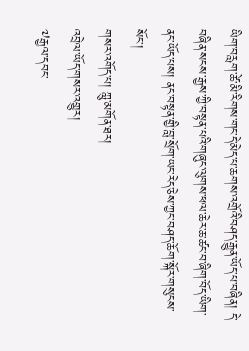ཡིག་བརླག་ཚེ་མི་རིགས་གང་དེ་མེད་པ་ཆགས་འགྲོའི་བཤད་རྒྱུན་ཡོད་པ་བཞིན། དེ་བཞིན་སངས་རྒྱས་ཀྱི་བསྟན་པའི་གཞུང་ལུགས་ཕལ་ཆེར་ཆ་ཚང་བ་ཞིག་བོད་ཡིག་ནང་ཡོད་པས། ནང་བསྟན་གྱི་བླ་སྲོག་ཡང་རེད་ཅེས་ཀྱང་བཤད་ཆོག་སྐོར་གསུངས་སོང་།
གསར་འགོད་པ། ཀླུ་མགོན་ཐར།
འབྲེལ་ཡོད་གསར་འགྱུར།
༧རྒྱལ་དབང་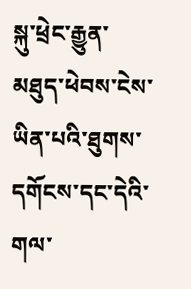སྐུ་ཕྲེང་རྒྱུན་མཐུད་ཕེབས་ངེས་ཡིན་པའི་ཐུགས་དགོངས་དང་དེའི་གལ་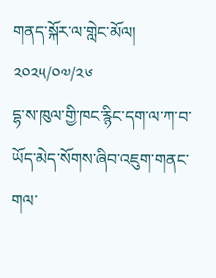གནད་སྐོར་ལ་གླེང་མོལ།
༢༠༢༥/༠༧/༢༦
དྷ་ས་ཁུལ་གྱི་ཁང་རྙིང་དག་ལ་ཀ་བ་ཡོད་མེད་སོགས་ཞིབ་འཇུག་གནང་གལ་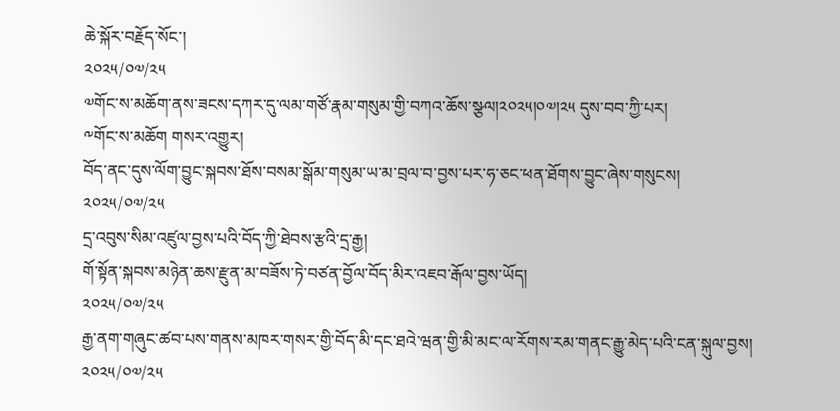ཆེ་སྐོར་བརྗོད་སོང་།
༢༠༢༥/༠༧/༢༥
༧གོང་ས་མཆོག་ནས་ཟངས་དཀར་དུ་ལམ་གཙོ་རྣམ་གསུམ་གྱི་བཀའ་ཆོས་སྩལ།༢༠༢༥།༠༧།༢༥ དུས་བབ་ཀྱི་པར།
༸གོང་ས་མཆོག གསར་འགྱུར།
བོད་ནང་དུས་ལོག་བྱུང་སྐབས་ཐོས་བསམ་སྒོམ་གསུམ་ཡ་མ་བྲལ་བ་བྱས་པར་ཧ་ཅང་ཕན་ཐོགས་བྱུང་ཞེས་གསུངས།
༢༠༢༥/༠༧/༢༥
དྲ་འབུས་སིམ་འཛུལ་བྱས་པའི་བོད་ཀྱི་ཐེབས་རྩའི་དྲ་རྒྱ།
གོ་སྟོན་སྐབས་མཉེན་ཆས་རྫུན་མ་བཟོས་ཏེ་བཙན་བྱོལ་བོད་མིར་འཇབ་རྒོལ་བྱས་ཡོད།
༢༠༢༥/༠༧/༢༥
རྒྱ་ནག་གཞུང་ཚབ་པས་གནས་མཁར་གསར་གྱི་བོད་མི་དང་ཐའེ་ཝན་གྱི་མི་མང་ལ་རོགས་རམ་གནང་རྒྱུ་མེད་པའི་ངན་སྐུལ་བྱས།
༢༠༢༥/༠༧/༢༥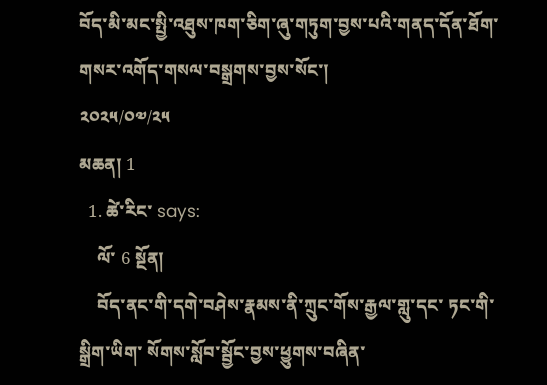བོད་མི་མང་སྤྱི་འཐུས་ཁག་ཅིག་ཞུ་གཏུག་བྱས་པའི་གནད་དོན་ཐོག་གསར་འགོད་གསལ་བསྒྲགས་བྱས་སོང་།
༢༠༢༥/༠༧/༢༥
མཆན། 1
  1. ཚེ་རིང་ says:
    ལོ་ 6 སྔོན།
    བོད་ནང་གི་དགེ་བཤེས་རྣམས་ནི་ཀྲུང་གོས་རྒྱལ་གླུ་དང་ ཏང་གི་སྒྲིག་ཡིག་ སོགས་སློབ་སྦྱོང་བྱས་ཕྱུགས་བཞིན་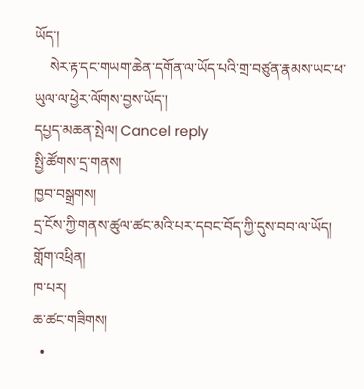ཡོད་།
    སེར་རྟ་དང་གཡག་ཆེན་དགོན་ལ་ཡོད་པའི་གྲ་བཙུན་རྣམས་ཡང་ཕ་ཡུལ་ལ་ཕྱེར་ལོགས་བྱས་ཡོད་།
དཔྱད་མཆན་སྤེལ། Cancel reply
སྤྱི་ཚོགས་དྲ་གནས།
ཁྱབ་བསྒྲགས།
དྲ་ངོས་ཀྱི་གནས་ཚུལ་ཚང་མའི་པར་དབང་བོད་ཀྱི་དུས་བབ་ལ་ཡོད།
གློག་འཕྲིན།
ཁ་པར།
ཆ་ཚང་གཟིགས།
  •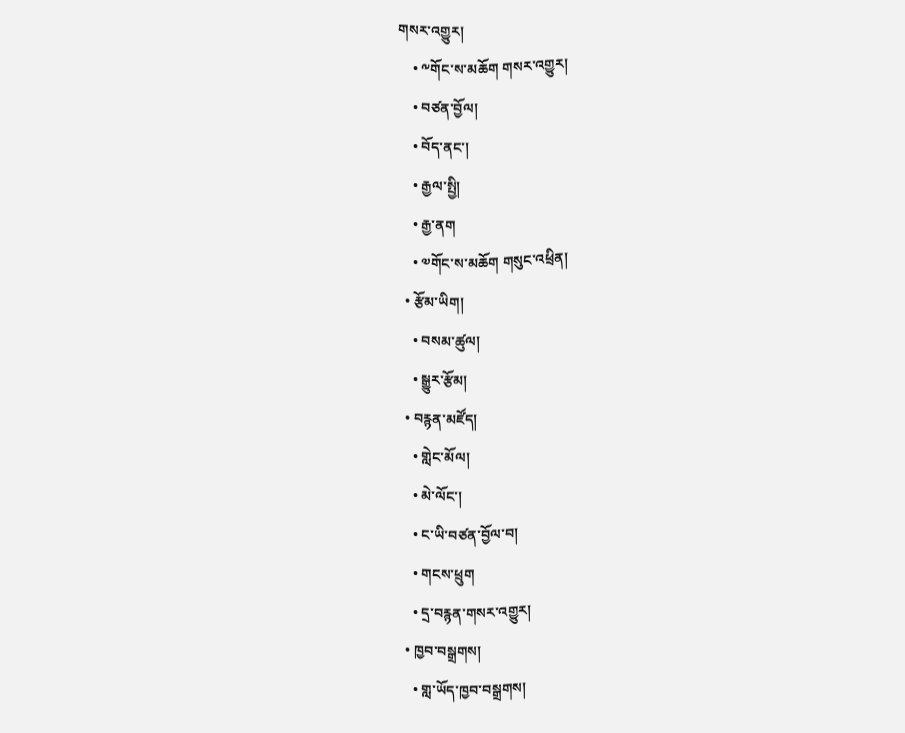གསར་འགྱུར།
    • ༸གོང་ས་མཆོག གསར་འགྱུར།
    • བཙན་བྱོལ།
    • བོད་ནང་།
    • རྒྱལ་སྤྱི།
    • རྒྱ་ནག
    • ༧གོང་ས་མཆོག གསུང་འཕྲིན།
  • རྩོམ་ཡིག།
    • བསམ་ཚུལ།
    • སྒྱུར་རྩོམ།
  • བརྙན་མཛོད།
    • གླེང་མོལ།
    • མེ་ལོང་།
    • ང་ཡི་བཙན་བྱོལ་བ།
    • གངས་ཕྲུག
    • དྲ་བརྙན་གསར་འགྱུར།
  • ཁྱབ་བསྒྲགས།
    • གླ་ཡོད་ཁྱབ་བསྒྲགས།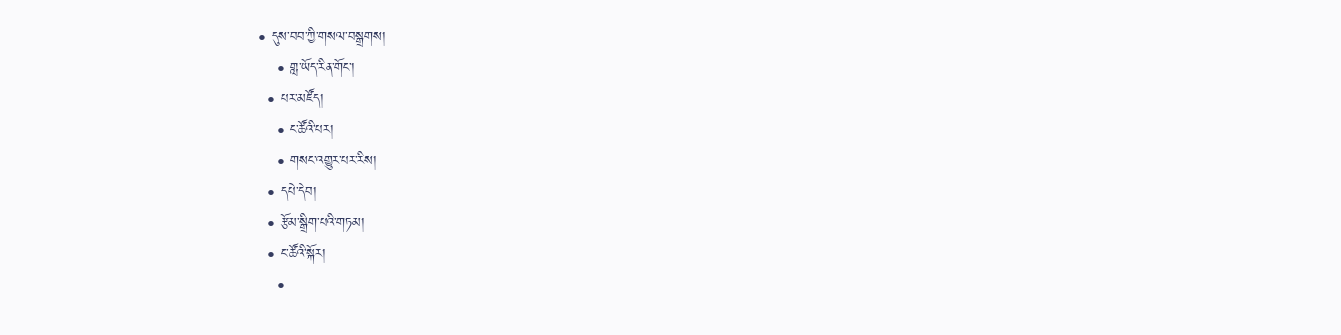• དུས་བབ་ཀྱི་གསལ་བསྒྲགས།
    • གླ་ཡོད་རིན་གོང་།
  • པར་མཛོད།
    • ང་ཚོའི་པར།
    • གསང་འགྱུར་པར་རིས།
  • དཔེ་དེབ།
  • རྩོམ་སྒྲིག་པའི་གཏམ།
  • ང་ཚོའི་སྐོར།
    •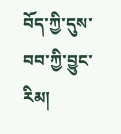བོད་ཀྱི་དུས་བབ་ཀྱི་བྱུང་རིམ།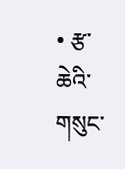• རྩ་ཆེའི་གསུང་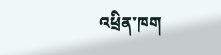འཕྲིན་ཁག